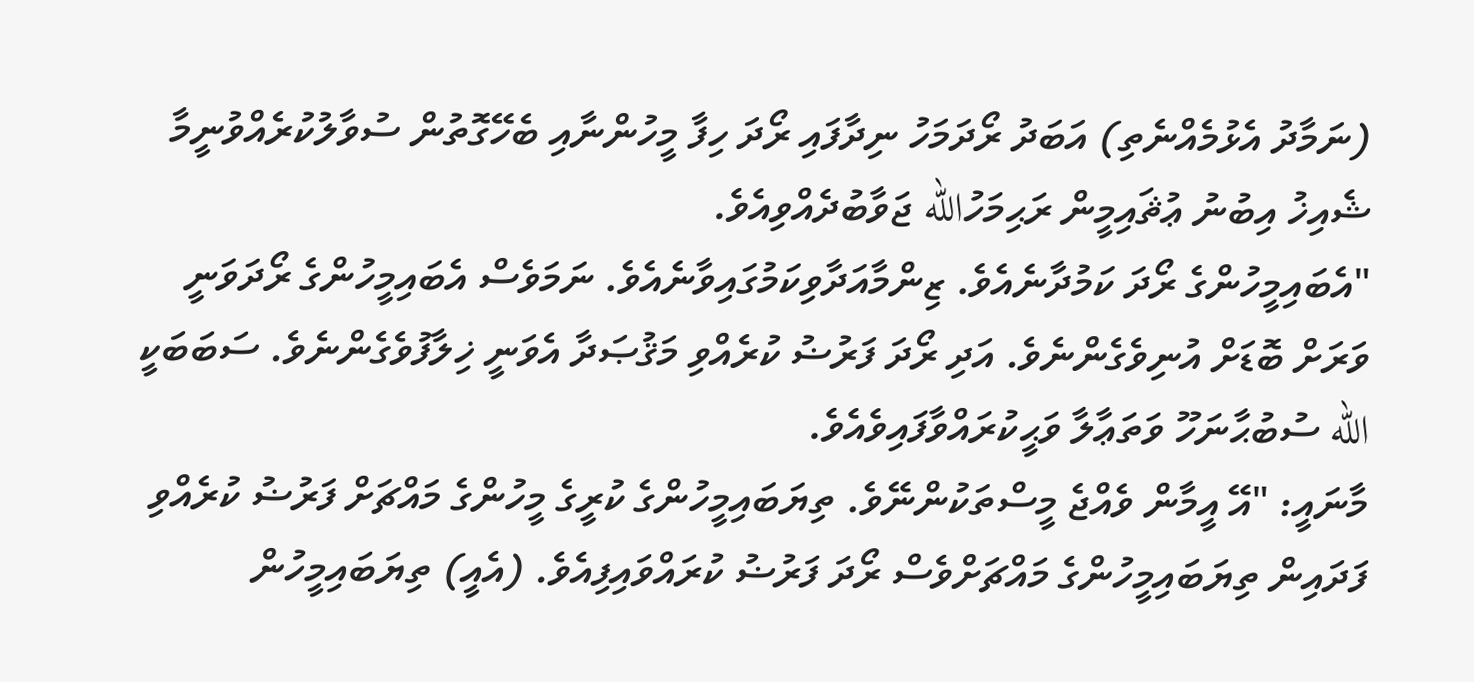(ނަމާދު އެޅުމެއްނެތި) އަބަދު ރޯދަމަހު ނިދާފައި ރޯދަ ހިފާ މީހުންނާއި ބެހޭގޮތުން ސުވާލުކުރެއްވުނީމާ ޝެއިޚު އިބުނު ޢުޘައިމީން ރަޙިމަހުالله ޖަވާބުދެއްވިއެވެ.
"އެބައިމީހުންގެ ރޯދަ ކަމުދާނެއެވެ. ޒިންމާއަދާވިކަމުގައިވާނެއެވެ. ނަމަވެސް އެބައިމީހުންގެ ރޯދަވަނީ ވަރަށް ބޮޑަށް އުނިވެގެންނެވެ. އަދި ރޯދަ ފަރުޟު ކުރެއްވި މަޤުޞަދާ އެވަނީ ޚިލާފުވެގެންނެވެ. ސަބަބަކީ الله ސުބުޙާނަހޫ ވަތަޢާލާ ވަޙީކުރައްވާފައިވެއެވެ.
މާނައީ: "އޭ އީމާން ވެއްޖެ މީސްތަކުންނޭވެ. ތިޔަބައިމީހުންގެ ކުރީގެ މީހުންގެ މައްޗަށް ފަރުޟު ކުރެއްވި ފަދައިން ތިޔަބައިމީހުންގެ މައްޗަށްވެސް ރޯދަ ފަރުޟު ކުރައްވައިފިއެވެ. (އެއީ) ތިޔަބައިމީހުން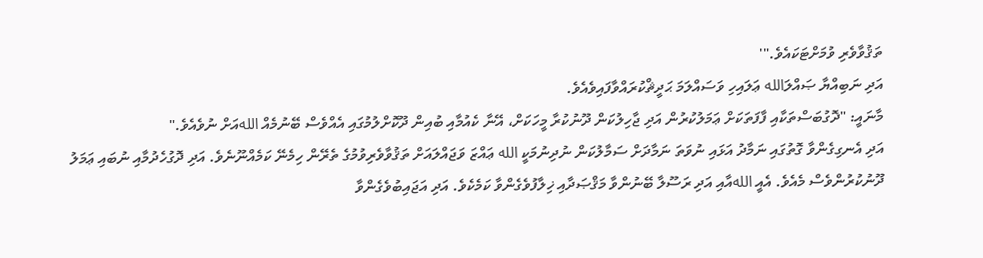ތަޤުވާވެރި ވުމަށްޓަކައެވެ."'
އަދި ނަބިއްޔާ ޞައްލަالله ޢަލައިހި ވަސައްލަމަ ޙަދީޘްކުރައްވާފައިވެއެވެ.
މާނައީ: "ދޮގުބަސްތަކާއި ފާފަތަކަށް ޢަމަލުކުރުން އަދި ޖާހިލުކަން ދޫނުކުރާ މީހަކަށް، އޭނާ ކެއުމާއި ބުއިން ދޫކޮށްލުމުގައި އެއްވެސް ބޭނުމެއް اللهއަށް ނުވެއެވެ."
އަދި އެނގިގެންވާ ގޮތުގައި ނަމާދު އަޅައި ނުވަތަ ނަމާދަށް ސަމާލުކަން ނުދިނުމަކީ الله ޢައްޒަ ވަޖައްލައަށް ތަޤުވާވެރިވުމުގެ ތެރޭން ހިމެނޭ ކަމެއްނޫނެވެ. އަދި ދޮގުހެދުމާއި ނުބައި ޢަމަލު ދޫނުކުރުންވެސް މެއެވެ. އެއީ اللهއާއި އަދި ރަސޫލާ ބޭނުންވާ މަޤްޞަދާއި ޚިލާފުވެގެންވާ ކަމެކެވެ. އަދި އަޖައިބުވެގެންވާ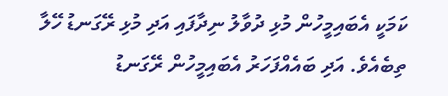ކަމަކީ އެބައިމީހުން މުޅި ދުވާލު ނިދާފައި އަދި މުޅި ރޭގަނޑު ހޭލާ ތިބެއެވެ. އަދި ބައެއްފަހަރު އެބައިމީހުން ރޭގަނޑު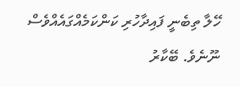ހޭލާ ތިބެނީ ފައިދާހުރި ކަންކަމެއްގައެއްވެސް ނޫނެވެ. ބޭކާރު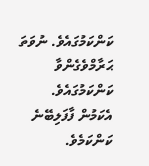ކަންކަމުގައެވެ. ނުވަތަ ޙަރާމްވެގެންވާ ކަންކަމުގައެވެ. އެކަމުން ފާފަލިބޭނެ ކަންކަމެވެ.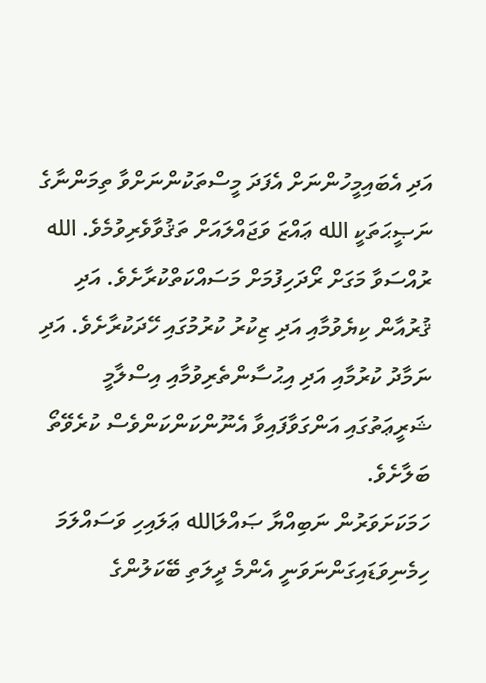އަދި އެބައިމީހުންނަށް އެފަދަ މީސްތަކުންނަށްވާ ތިމަންނާގެ ނަޞީޙަތަކީ الله ޢައްޒަ ވަޖައްލައަށް ތަޤުވާވެރިވުމެވެ. الله ރުއްސަވާ މަގަށް ރޯދަހިފުމަށް މަސައްކަތްކުރާށެވެ. އަދި ޤުރުއާން ކިޔެވުމާއި އަދި ޒިކުރު ކުރުމުގައި ހޭދަކުރާށެވެ. އަދި ނަމާދު ކުރުމާއި އަދި އިޙުސާންތެރިވުމާއި އިސްލާމީ ޝަރީޢަތުގައި އަންގަވާފައިވާ އެނޫންކަންކަންވެސް ކުރެވޭތޯ ބަލާށެވެ.
ހަމަކަށަވަރުން ނަބިއްޔާ ޞައްލަالله ޢަލައިހި ވަސައްލަމަ ހިމެނިވަޑައިގަންނަވަނީ އެންމެ ދީލަތި ބޭކަލުންގެ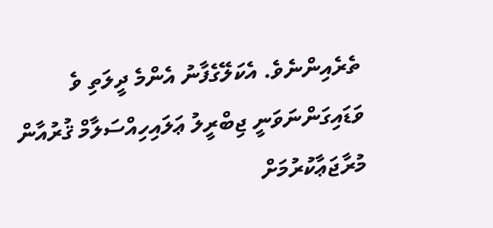ތެރެއިންނެވެ. އެކަލޭގެފާނު އެންމެ ދީލަތި ވެ ވަޑައިގަންނަވަނީ ޖިބްރީލު ޢަލައިހިއްސަލާމް ޤުރުއާން މުރާޖަޢާކުރުމަށް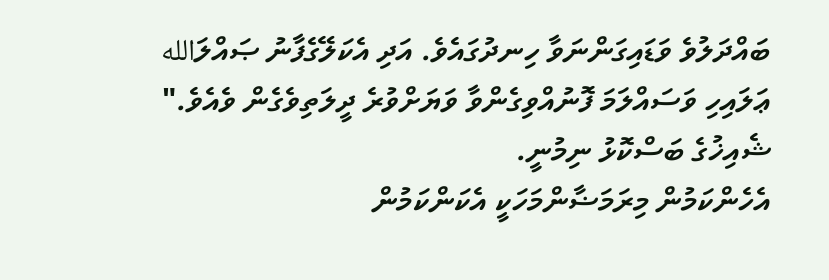ބައްދަލުވެ ވަޑައިގަންނަވާ ހިނދުގައެވެ. އަދި އެކަލޭގެފާނު ޞައްލަالله ޢަލައިހި ވަސައްލަމަ ފޮނުއްވިގެންވާ ވަޔަށްވުރެ ދީލަތިވެގެން ވެއެވެ."
ޝެއިޚުގެ ބަސްކޮޅު ނިމުނީ.
އެހެންކަމުން މިރަމަޟާންމަހަކީ އެކަންކަމުން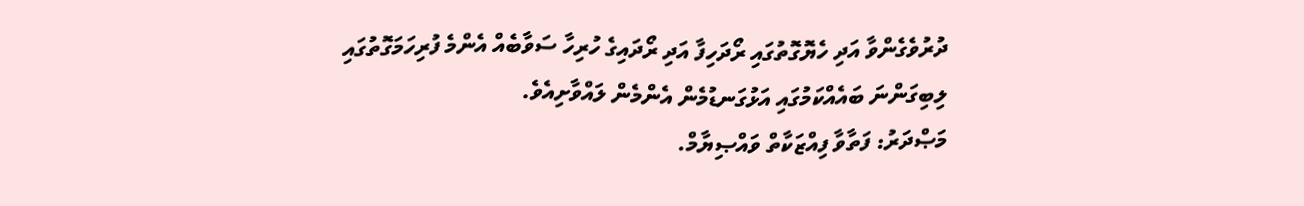ދުރުވެގެންވާ އަދި ހެޔޮގޮތުގައި ރޯދަހިފާ އަދި ރޯދައިގެ ހުރިހާ ސަވާބެއް އެންމެ ފުރިހަމަގޮތުގައި ލިބިގަންނަ ބައެއްކަމުގައި އަޅުގަނޑުމެން އެންމެން ލައްވާށިއެވެ.
މަޞްދަރު: ފަތާވާ ފިއްޒަކާތް ވައްޞިޔާމް.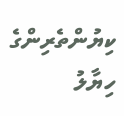ކިޔުންތެރިންގެ ހިޔާލު